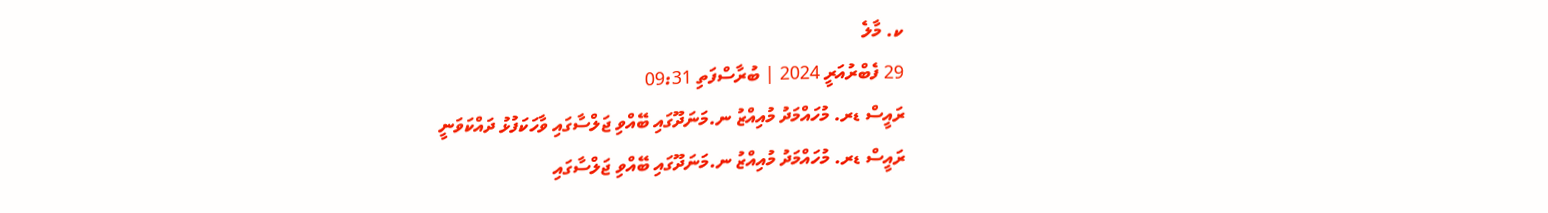ކ. މާލެ
29 ފެބްރުއަރީ 2024 | ބުރާސްފަތި 09:31
ރައީސް ޑރ. މުހައްމަދު މުއިއްޒު ނ.މަނަދޫގައި ބޭއްވި ޖަލްސާގައި ވާހަކަފުޅު ދައްކަވަނީ
ރައީސް ޑރ. މުހައްމަދު މުއިއްޒު ނ.މަނަދޫގައި ބޭއްވި ޖަލްސާގައި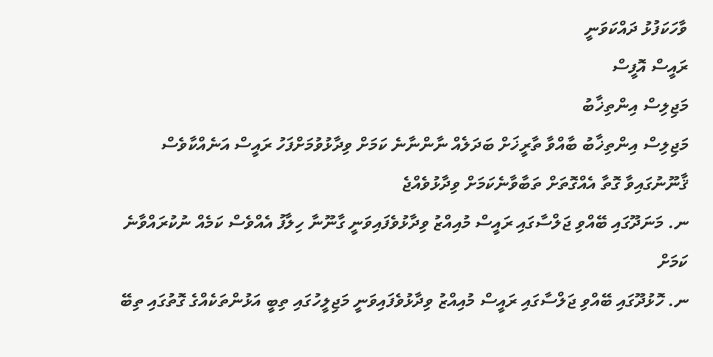ވާހަކަފުޅު ދައްކަވަނީ
ރައީސް އޮފީސް
މަޖިލިސް އިންތިޚާބު
މަޖިލިސް އިންތިޚާބު ބާއްވާ ތާރީޚަށް ބަދަލެއް ނާންނާނެ ކަމަށް ވިދާޅުވުމަށްފަހު ރައީސް އަނެއްކާވެސް ޤާނޫނުގައިވާ ގޮތާ އެއްގޮތަށް ތަބާވާނެކަމަށް ވިދާޅުވެއްޖެ
ނ. މަނަދޫގައި ބޭއްވި ޖަލްސާގައި ރައީސް މުއިއްޒު ވިދާޅުވެފައިވަނީ ގާނޫނާ ހިލާފު އެއްވެސް ކަމެއް ނުކުރައްވާނެ ކަމަށް
ނ. ހޮޅުދޫގައި ބޭއްވި ޖަލްސާގައި ރައީސް މުއިއްޒު ވިދާޅުވެފައިވަނީ މަޖިލީހުގައި ތިބީ އަޅުންތަކެއްގެ ގޮތުގައި ތިބޭ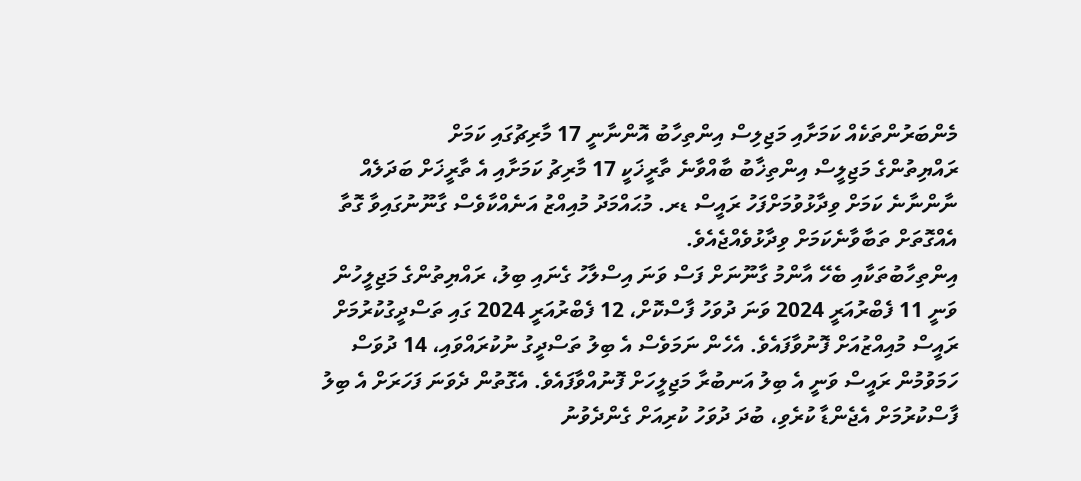މެންބަރުންތަކެއް ކަމަށާއި މަޖިލިސް އިންތިހާބު އޮންނާނީ 17 މާރިޗުގައި ކަމަށް
ރައްޔިތުންގެ މަޖިލީސް އިންތިޚާބު ބާއްވާނެ ތާރީޚަކީ 17 މާރިޗު ކަމަށާއި އެ ތާރީޚަށް ބަދަލެއް ނާންނާނެ ކަމަށް ވިދާޅުވުމަށްފަހު ރައީސް ޑރ. މުޙައްމަދު މުއިއްޒު އަނެއްކާވެސް ގާނޫނުގައިވާ ގޮތާ އެއްގޮތަށް ތަބާވާނެކަމަށް ވިދާޅުވެއްޖެއެވެ.
އިންތިހާބުތަކާއި ބެހޭ އާންމު ގާނޫނަށް ފަސް ވަނަ އިސްލާހު ގެނައި ބިލު، ރައްޔިތުންގެ މަޖިލީހުން ވަނީ 11 ފެބްރުއަރީ 2024 ވަނަ ދުވަހު ފާސްކޮށް، 12 ފެބްރުއަރީ 2024 ގައި ތަސްދީގުކުރުމަށް ރައީސް މުއިއްޒުއަށް ފޮނުވާފައެވެ. އެހެން ނަމަވެސް އެ ބިލު ތަސްދީގު ނުކުރައްވައި، 14 ދުވަސް ހަމަވުމުން ރައީސް ވަނީ އެ ބިލު އަނބުރާ މަޖިލީހަށް ފޮނުއްވާފައެވެ. އެގޮތުން ދެވަނަ ފަހަރަށް އެ ބިލު ފާސްކުރުމަށް އެޖެންޑާ ކުރެވި، ބުދަ ދުވަހު ކުރިއަށް ގެންދެވުނު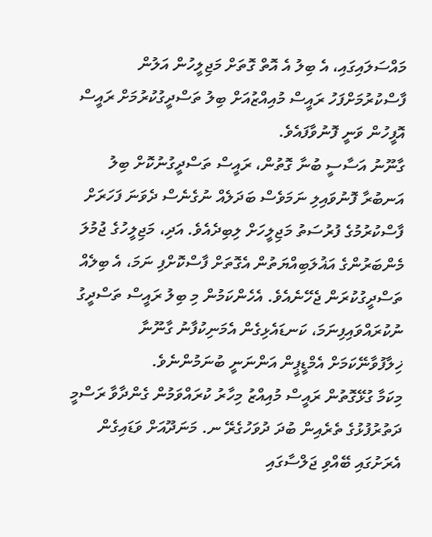މައްސަލައިގައި، އެ ބިލު އެ އޮތް ގޮތަށް މަޖިލީހުން އަލުން ފާސްކުރުމަށްފަހު ރައީސް މުއިއްޒުއަށް ބިލު ތަސްދީގުކުރުމަށް ރައީސް އޮފީހުން ވަނީ ފޮނުވާފައެވެ.
ގާނޫނު އަސާސީ ބުނާ ގޮތުން، ރައީސް ތަސްދީގުނުކޮށް ބިލު އަނބުރާ ފޮނުވައިލި ނަމަވެސް ބަދަލެއް ނުގެނެސް ދެވަނަ ފަހަރަށް ފާސްކުރުމުގެ ފުރުސަތު މަޖިލީހަށް ލިބިދެއެވެ. އަދި، މަޖިލީހުގެ ޖުމުލަ މެންބަރުންގެ އަޣުލަބިއްޔަތުން އެގޮތަށް ފާސްކޮށްފި ނަމަ، އެ ބިލެއް ތަސްދީގުކުރަން ޖެހޭނެއެވެ. އެހެންކަމުން މި ބިލު ރައީސް ތަސްދީގު ނުކުރައްވައިފިނަމަ، ކަނޑައެޅިގެން އެމަނިކުފާނު ގާނޫނާ ޚިލާފުވާނޭކަމަށް އެމްޑީޕީން އަންނަނީ ބުނަމުންނެވެ.
މިކަމާ ގުޅޭގޮތުން ރައީސް މުއިއްޒު މިހާރު ކުރައްވަމުން ގެންދާވާ ރަސްމީ ދަތުރުފުޅުގެ ތެރެއިން ބުދަ ދުވަހުގެރޭ ނ. މަނަދޫއަށް ވަޑައިގެން އެރަށުގައި ބޭއްވި ޖަލްސާގައި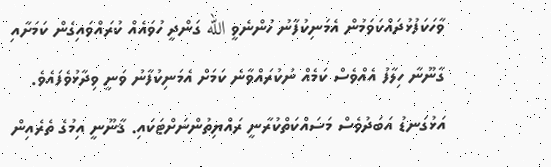ވާހަކަފުޅުދައްކަވަމުން އެމަނިކުފާނު ހުންނެވީ الله ގަންދީ ހުވައެއް ކުރައްވައިގެން ކަމަށާއި ގާނޫނާ ހިލާފު އެއްވެސް ކަމެއް ނުކުރައްވާނެ ކަމަށް އެމަނިކުފާނު ވަނީ ވިދާޅުވެފައެވެ.
އަޅުގަނޑު އަބަދުވެސް މަސައްކަތްކުރާނީ ރައްޔިތުންނަށްޓަކައި. ޤާނޫނީ އިމުގެ ތެރެއިން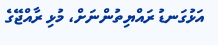އަޅުގަނޑު ރައްޔިތުންނަށް، މުޅި ރާއްޖޭގެ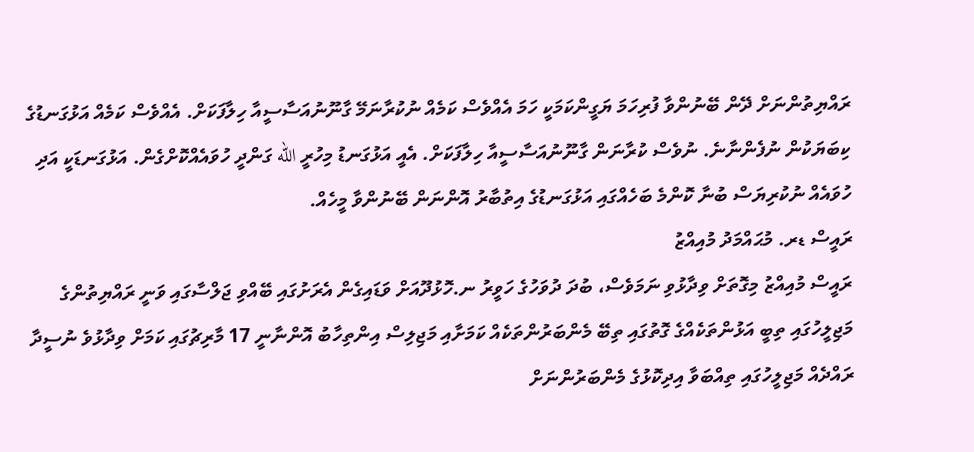ރައްޔިތުންނަށް ދޭން ބޭނުންވާ ފުރިހަމަ ޔަގީންކަމަކީ ހަމަ އެއްވެސް ކަމެއް ނުކުރާނަމޭ ގާނޫނުއަސާސީއާ ހިލާފަކަށް. އެއްވެސް ކަމެއް އަޅުގަނޑުގެ ކިބަޔަކުން ނުފެންނާނެ. ނުވެސް ކުރާނަން ގާނޫނުއަސާސީއާ ހިލާފަކަށް. އެއީ އަޅުގަނޑު މިހުރީ الله ގަންދީ ހުވައެއްކޮށްގެން. އަޅުގަނޑަކީ އަދި ހުވައެއް ނުކުރިޔަސް ބުނާ ކޮންމެ ބަހެއްގައި އަޅުގަނޑުގެ އިތުބާރު އޮންނަން ބޭނުންވާ މީހެއް.
ރައީސް ޑރ. މުޙައްމަދު މުއިއްޒު
ރައީސް މުއިއްޒު މިގޮތަށް ވިދާޅުވި ނަމަވެސް، ބުދަ ދުވަހުގެ ހަވީރު ނ.ހޮޅުދޫއަށް ވަޑައިގެން އެރަށުގައި ބޭއްވި ޖަލްސާގައި ވަނީ ރައްޔިތުންގެ މަޖިލީހުގައި ތިބީ އަޅުންތަކެއްގެ ގޮތުގައި ތިބޭ މެންބަރުންތަކެއް ކަމަށާއި މަޖިލިސް އިންތިހާބު އޮންނާނީ 17 މާރިޗުގައި ކަމަށް ވިދާޅުވެ ނުސީދާ ރައްދެއް މަޖިލީހުގައި ތިއްބަވާ އިދިކޮޅުގެ މެންބަރުންނަށް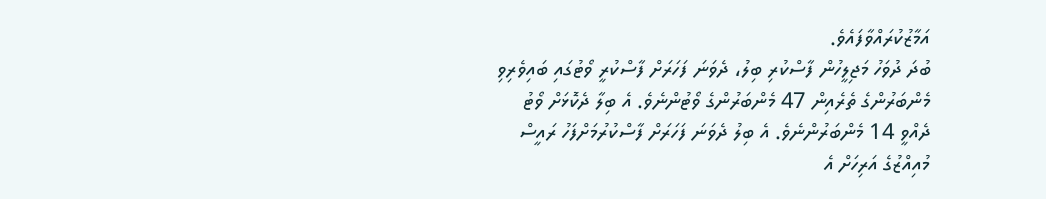އަމާޒުކުރައްވާފައެވެ.
ބުދަ ދުވަހު މަޖިލީހުން ފާސްކުރި ބިލު، ދެވަނަ ފަހަރަށް ފާސްކުރީ ވޯޓުގައި ބައިވެރިވި މެންބަރުންގެ ތެރެއިން 47 މެންބަރުންގެ ވޯޓުންނެވެ. އެ ބިލާ ދެކޮޅަށް ވޯޓު ދެއްވީ 14 މެންބަރުންނެވެ. އެ ބިލު ދެވަނަ ފަހަރަށް ފާސްކުރުމަށްފަހު ރައީސް މުއިއްޒުގެ އަރިހަށް އެ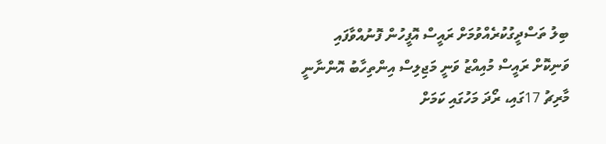ބިލު ތަސްދީގުކުރެއްވުމަށް ރައީސް އޮފީހުން ފޮނުއްވާފައި ވަނިކޮށް ރައީސް މުއިއްޒު ވަނީ މަޖިލިސް އިންތިހާބު އޮންނާނީ މާރިޗު 17ގައި، ރޯދަ މަހުގައި ކަމަށް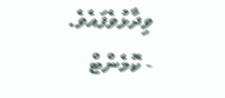ވިދާޅުވެފައެވެ.
- ކޮމެންޓް